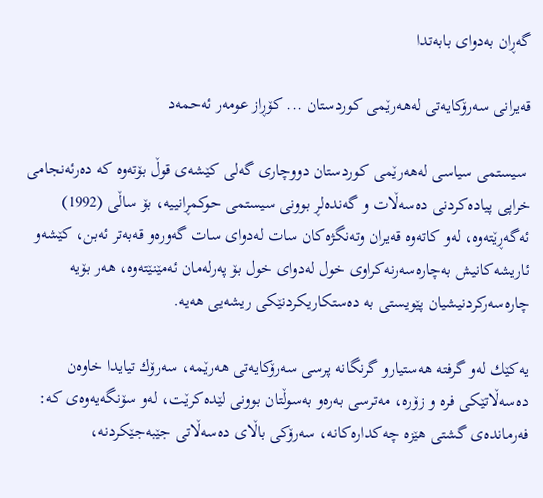گەڕان بەدوای بابەتدا

قه‌یرانی سه‌رۆكایه‌تی له‌هه‌رێمی كوردستان ... كۆڕاز عومه‌ر ئه‌حمه‌د

 سیستمی سیاسی له‌هه‌رێمی كوردستان دووچاری گه‌لی كێشه‌ی قوڵ بۆته‌وه‌ كه‌ ده‌رئه‌نجامی خراپی پیاده‌كردنی ده‌سه‌ڵات و گه‌نده‌لڕ بوونی سیستمی حوكمڕانییه‌، بۆ ساڵی (1992) ئه‌گه‌ڕێته‌وه‌، له‌و كاته‌وه‌ قه‌یران وته‌نگژه‌كان سات له‌دوای سات گه‌وره‌و قه‌به‌تر ئه‌بن، كێشه‌و ئاریشه‌كانیش به‌چاره‌سه‌رنه‌كراوی خول له‌دوای خول بۆ په‌رله‌مان ئه‌مێنێته‌وه‌، هه‌ر بۆیه‌ چاره‌سه‌ركردنیشیان پێویستی به‌ ده‌ستكاریكردنێكی ریشه‌یی هه‌یه‌.

یه‌كێك له‌و گرفته‌ هه‌ستیارو گرنگانه‌ پرسی سه‌رۆكایه‌تی هه‌رێمه‌، سه‌رۆك تیایدا خاوه‌ن ده‌سه‌ڵاتێكی فره‌ و زۆره‌، مه‌ترسی به‌ره‌و به‌سوڵتان بوونی لێده‌كرێت، له‌و سۆنگه‌یه‌وه‌ی كه‌: فه‌رمانده‌ی گشتی هێزه‌ چه‌كداره‌كانه‌، سه‌رۆكی باڵای ده‌سه‌ڵاتی جێبه‌جێكردنه‌،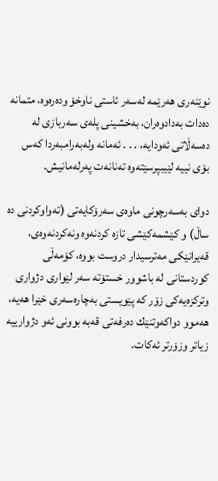نوێنه‌ری هه‌رێمه‌ له‌سه‌ر ئاستی ناوخۆ وده‌ره‌وه‌، متمانه‌ ده‌دات به‌دادوه‌ران، به‌خشینی پله‌ی سه‌ربازی له‌ ده‌سه‌ڵاتی ئه‌ودایه‌، . . . ئه‌مانه‌ وله‌به‌رامبه‌ردا كه‌س بۆی نییه‌ لێیبپرسێته‌وه‌ ته‌نانه‌ت په‌رله‌مانیش.

دوای به‌سه‌رچونی ماوه‌ی سه‌رۆكایه‌تی (ته‌واوكردنی ده‌ ساڵ) و كێشمه‌كێشی تازه‌ كردنه‌وه‌ ونه‌كردنه‌وه‌ی، قه‌یرانێكی مه‌ترسیدار دروست بووه‌، كۆمه‌ڵی كوردستانی له‌ باشوور خستۆته‌ سه‌ر لێواری دژواری وتركزه‌یه‌كی زۆر كه‌ پێویستی به‌چاره‌سه‌ری خێرا هه‌یه‌، هه‌موو دواكه‌وتنێك ده‌رفه‌تی قه‌به‌ بوونی ئه‌و دژوارییه‌ زیاتر وزۆرتر ئه‌كات.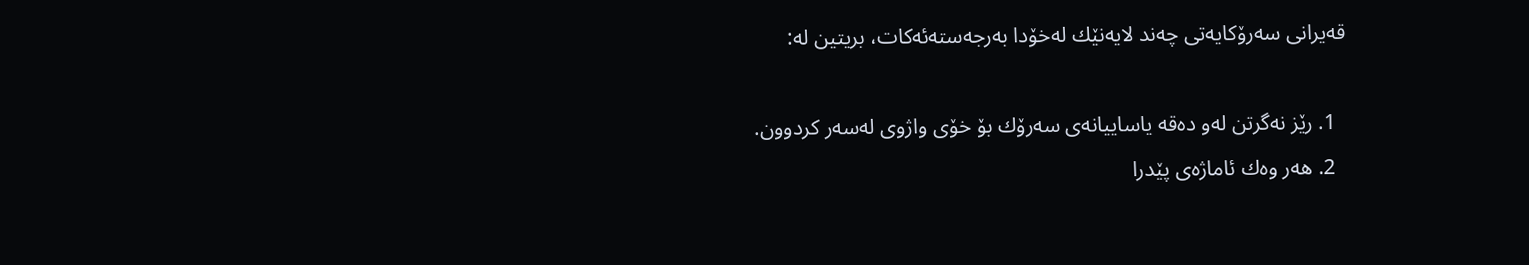قه‌یرانی سه‌رۆكایه‌تی چه‌ند لایه‌نێك له‌خۆدا به‌رجه‌سته‌ئه‌كات، بریتین له‌:

  1. رێز نه‌گرتن له‌و ده‌قه‌ یاساییانه‌ی سه‌رۆك بۆ خۆی واژوی له‌سه‌ر كردوون.
  2. هه‌ر وه‌ك ئاماژه‌ی پێدرا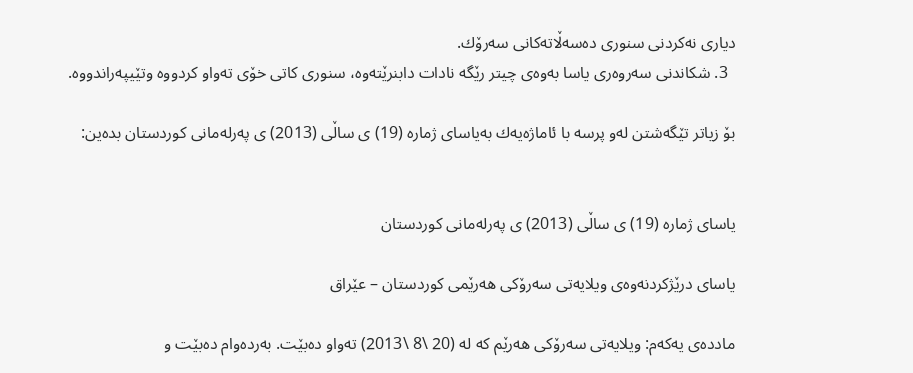دیاری نه‌كردنی سنوری ده‌سه‌ڵاته‌كانی سه‌رۆك.
  3. شكاندنی سه‌روه‌ری یاسا به‌وه‌ی چیتر رێگه‌ نادات دابنرێته‌وه‌، سنوری كاتی خۆی ته‌واو كردووه‌ وتێیپه‌راندووه‌.

بۆ زیاتر تێگه‌شتن له‌و پرسه‌ با ئاماژه‌یه‌ك به‌یاسای ژماره‌ (19) ی ساڵی (2013) ی په‌رله‌مانی كوردستان بده‌ین:


یاسای ژماره‌ (19) ی ساڵی (2013) ی په‌رله‌مانی كوردستان

یاسای درێژكردنه‌وه‌ی ویلایه‌تی سه‌رۆكی هه‌رێمی كوردستان – عێراق

مادده‌ی یه‌كه‌م: ویلایه‌تی سه‌رۆكی هه‌رێم كه‌ له‌ (20 \8 \2013) ته‌واو ده‌بێت. به‌رده‌وام ده‌بێت و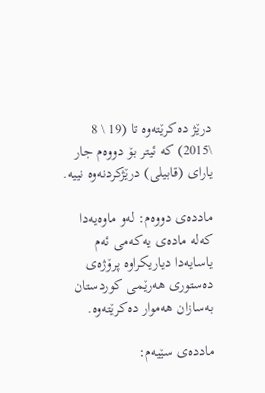درێژ ده‌كرێته‌وه‌ تا (19 \ 8 \2015) كه‌ ئیتر بۆ دووه‌م جار یارای (قابیلی) درێژكردنه‌وه‌ نییه‌.

مادده‌ی دووه‌م: له‌و ماوه‌یه‌دا كه‌له‌ ماده‌ی یه‌كه‌می ئه‌م یاسایه‌دا دیاریكراوه‌ پرۆژه‌ی ده‌ستوری هه‌رێمی كوردستان به‌سازان هه‌موار ده‌كرێته‌وه‌.

مادده‌ی سێیه‌م: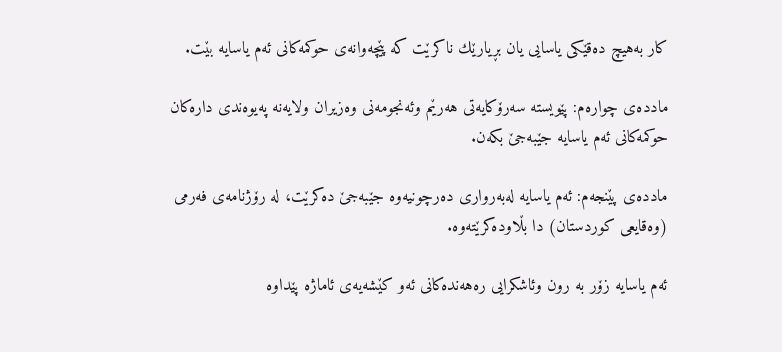كار به‌هیچ ده‌قێكی یاسایی یان بڕیارێك ناكرێت كه‌ پێچه‌وانه‌ی حوكمه‌كانی ئه‌م یاسایه‌ بێت.

مادده‌ی چواره‌م: پێویسته‌ سه‌رۆكایه‌تی هه‌رێم وئه‌نجومه‌نی وه‌زیران ولایه‌نه‌ په‌یوه‌ندی داره‌كان حوكمه‌كانی ئه‌م یاسایه‌ جێبه‌جێ بكه‌ن.

مادده‌ی پێنجه‌م: ئه‌م یاسایه‌ له‌به‌رواری ده‌رچونیه‌وه‌ جێبه‌جێ ده‌كرێت، له‌ رۆژنامه‌ی فه‌رمی (وه‌قایعی كوردستان) دا بڵاوده‌كرێته‌وه‌.

ئه‌م یاسایه‌ زۆر به‌ رون وئاشكرایی ره‌هه‌نده‌كانی ئه‌و كێشه‌یه‌ی ئاماژه‌ پێداوه‌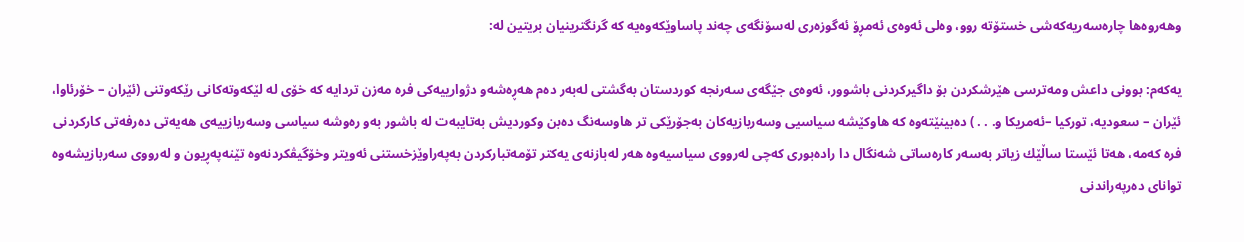وهه‌روه‌ها چاره‌سه‌ریه‌كه‌شی خستۆته‌ روو، وه‌لی ئه‌وه‌ی ئه‌مڕۆ ئه‌گوزه‌ری له‌سۆنگه‌ی چه‌ند پاساوێكه‌وه‌یه‌ كه‌ گرنگترینیان بریتین له‌:

یه‌كه‌م: بوونی داعش ومه‌ترسی هێرشكردن بۆ داگیركردنی باشوور، ئه‌وه‌ی جێگه‌ی سه‌رنجه‌ كوردستان به‌گشتی له‌به‌ر ده‌م هه‌ڕه‌شه‌و دژوارییه‌كی فره‌ مه‌زن تردایه‌ كه‌ خۆی له‌ لێكه‌وته‌كانی رێكه‌وتنی (ئێران – خۆرئاوا، ئێران – سعودیه‌، توركیا –ئه‌مریكا و. . . ) ده‌بینێته‌وه‌ كه‌ هاوكێشه‌ سیاسیی وسه‌ربازیه‌كان به‌جۆرێكی تر هاوسه‌نگ ده‌بن وكوردیش به‌تایبه‌ت له‌ باشور به‌و ره‌وشه‌ سیاسی وسه‌ربازییه‌ی هه‌یه‌تی ده‌رفه‌تی كاركردنی فره‌ كه‌مه‌، هه‌تا ئێستا ساڵێك زیاتر به‌سه‌ر كاره‌ساتی شه‌نگال دا راده‌بوری كه‌چی له‌رووی سیاسیه‌وه‌ هه‌ر له‌بازنه‌ی یه‌كتر تۆمه‌تباركردن به‌په‌راوێزخستنی ئه‌ویتر وخۆگیڤكردنه‌وه‌ تێنه‌په‌ڕیون و له‌رووی سه‌ربازیشه‌وه‌ توانای ده‌رپه‌راندنی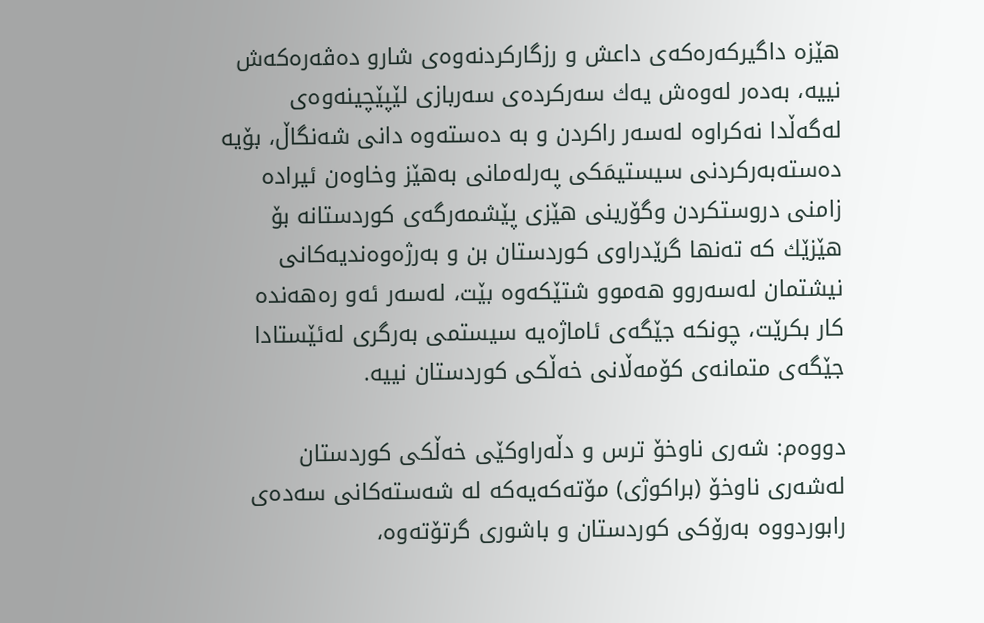هێزه‌ داگیركه‌ره‌كه‌ی داعش و رزگاركردنه‌وه‌ی شارو ده‌ڤه‌ره‌كه‌ش نییه‌، به‌ده‌ر له‌وه‌ش یه‌ك سه‌ركرده‌ی سه‌ربازی لێپێچینه‌وه‌ی له‌گه‌ڵدا نه‌كراوه‌ له‌سه‌ر راكردن و به‌ ده‌سته‌وه‌ دانی شه‌نگاڵ، بۆیه‌ ده‌سته‌به‌ركردنی سیستیمَكی په‌رله‌مانی به‌هێز وخاوه‌ن ئیراده‌ زامنی دروستكردن وگۆرینی هێزی پێشمه‌رگه‌ی كوردستانه‌ بۆ هێزێك كه‌ ته‌نها گرێدراوی كوردستان بن و به‌رژه‌وه‌ندیه‌كانی نیشتمان له‌سه‌روو هه‌موو شتێكه‌وه‌ بێت، له‌سه‌ر ئه‌و ره‌هه‌نده‌ كار بكرێت، چونكه‌ جێگه‌ی ئاماژه‌یه‌ سیستمی به‌رگری له‌ئێستادا جێگه‌ی متمانه‌ی كۆمه‌ڵانی خه‌ڵكی كوردستان نییه‌.

دووه‌م: شه‌ری ناوخۆ ترس و دڵه‌راوكێی خه‌ڵكی كوردستان له‌شه‌ری ناوخۆ (براكوژی) مۆته‌كه‌یه‌كه‌ له‌ شه‌سته‌كانی سه‌ده‌ی رابوردووه‌ به‌رۆكی كوردستان و باشوری گرتۆته‌وه‌،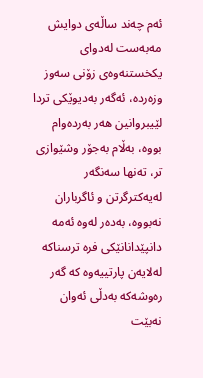ئه‌م چه‌ند ساڵه‌ی دوایش مه‌به‌ست له‌دوای یكخستنه‌وه‌ی زۆنی سه‌وز وزه‌رده‌، ئه‌گه‌ر به‌دیوێكی تردا لێیبروانین هه‌ر به‌رده‌وام بووه‌، به‌ڵام به‌جۆر وشێوازی تر، ته‌نها سه‌نگه‌ر له‌یه‌كترگرتن و ئاگرباران نه‌بووه‌، به‌ده‌ر له‌وه‌ ئه‌مه‌ دانپێدانانێكی فره‌ ترسناكه‌ له‌لایه‌ن پارتییه‌وه‌ كه‌ گه‌ر ره‌وشه‌كه‌ به‌دڵی ئه‌وان نه‌بێت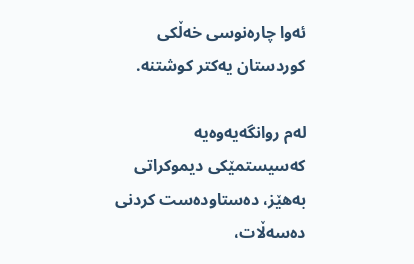ئه‌وا چاره‌نوسی خه‌ڵكی كوردستان یه‌كتر كوشتنه‌.

له‌م روانگه‌یه‌وه‌یه‌ كه‌سیستمێكی دیموكراتی به‌هێز، ده‌ستاوده‌ست كردنی ده‌سه‌ڵات،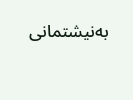به‌نیشتمانی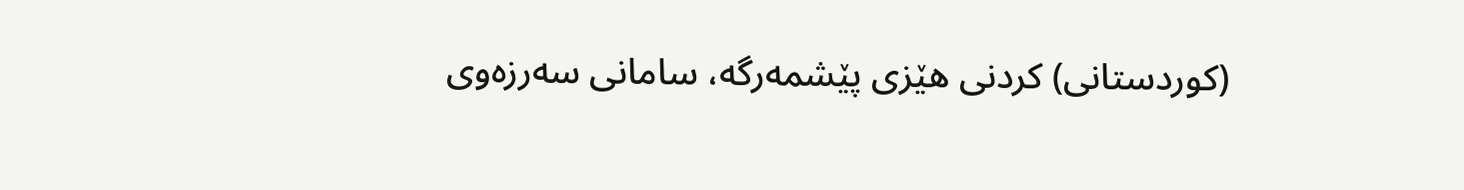(كوردستانی) كردنی هێزی پێشمه‌رگه‌، سامانی سه‌رزه‌وی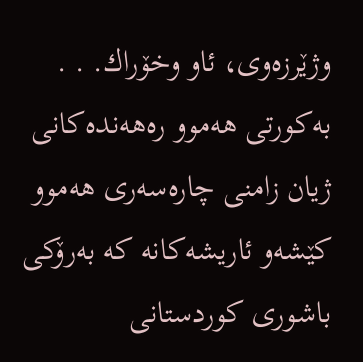وژێرزه‌وی، ئاو وخۆراك. . . به‌كورتی هه‌موو ره‌هه‌نده‌كانی ژیان زامنی چاره‌سه‌ری هه‌موو كێشه‌و ئاریشه‌كانه‌ كه‌ به‌رۆكی باشوری كوردستانی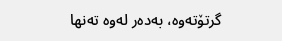گرتۆته‌وه‌، به‌ده‌ر له‌وه‌ ته‌نها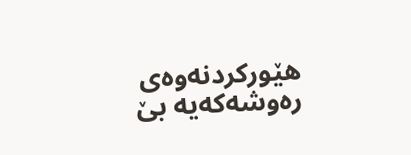هێوركردنه‌وه‌ی ره‌وشه‌كه‌یه‌ بێ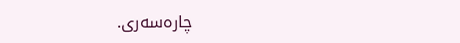چاره‌سه‌ری.